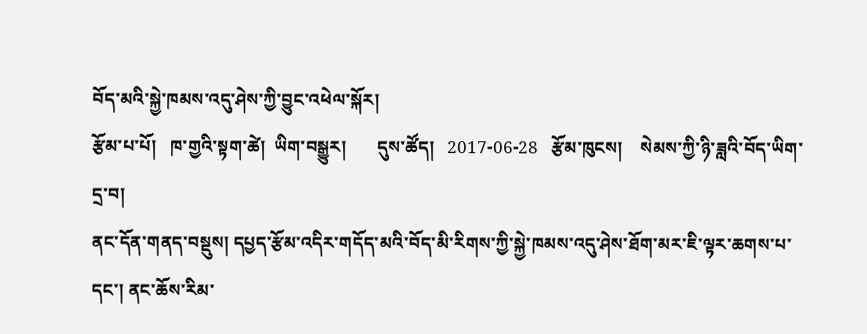བོད་མའི་སྐྱེ་ཁམས་འདུ་ཤེས་ཀྱི་བྱུང་འཕེལ་སྐོར།
རྩོམ་པ་པོ།   ཁ་གྱའི་སྟག་ཚེ།  ཡིག་བསྒྱུར།       དུས་ཚོད།   2017-06-28   རྩོམ་ཁུངས།    སེམས་ཀྱི་ཉི་ཟླའི་བོད་ཡིག་དྲ་བ།
ནང་དོན་གནད་བསྡུས། དཔྱད་རྩོམ་འདིར་གདོད་མའི་བོད་མི་རིགས་ཀྱི་སྐྱེ་ཁམས་འདུ་ཤེས་ཐོག་མར་ཇི་ལྟར་ཆགས་པ་དང་། ནང་ཆོས་རིམ་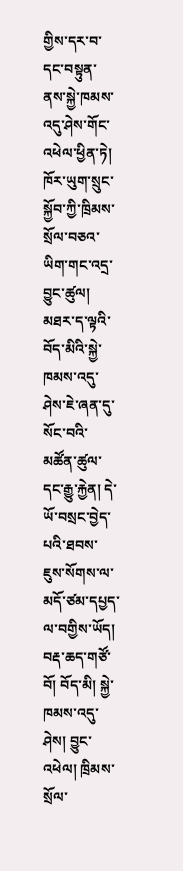གྱིས་དར་བ་དང་བསྟུན་ནས་སྐྱེ་ཁམས་འདུ་ཤེས་གོང་འཕེལ་ཕྱིན་ཏེ། ཁོར་ཡུག་སྲུང་སྐྱོབ་ཀྱི་ཁྲིམས་སྲོལ་བཅའ་ཡིག་གང་འདྲ་བྱུང་ཚུལ། མཐར་ད་ལྟའི་བོད་མིའི་སྐྱེ་ཁམས་འདུ་ཤེས་ཇེ་ཞན་དུ་སོང་བའི་མཚོན་ཚུལ་དང་རྒྱུ་རྐྱེན། དེ་ཡོ་བསྲང་བྱེད་པའི་ཐབས་ཇུས་སོགས་ལ་མདོ་ཙམ་དཔྱད་ལ་བགྱིས་ཡོད།
བརྡ་ཆད་གཙོ་བོ། བོད་མི། སྐྱེ་ཁམས་འདུ་ཤེས། བྱུང་འཕེལ། ཁྲིམས་སྲོལ་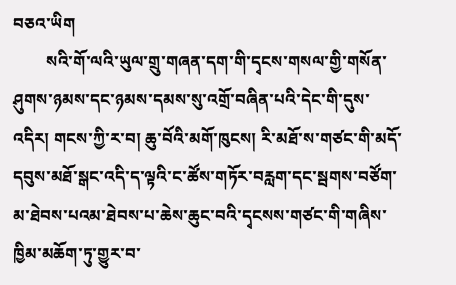བཅའ་ཡིག
        སའི་གོ་ལའི་ཡུལ་གྲུ་གཞན་དག་གི་དྭངས་གསལ་གྱི་གསོན་ཤུགས་ཉམས་དང་ཉམས་དམས་སུ་འགྲོ་བཞིན་པའི་དེང་གི་དུས་འདིར། གངས་ཀྱི་ར་བ། ཆུ་བོའི་མགོ་ཁུངས། རི་མཐོ་ས་གཙང་གི་མདོ་དབུས་མཐོ་སྒང་འདི་ད་ལྟའི་ང་ཚོས་གཏོར་བརླག་དང་སྦགས་བཙོག་མ་ཐེབས་པའམ་ཐེབས་པ་ཆེས་ཆུང་བའི་དྭངསས་གཙང་གི་གཞིས་ཁྱིམ་མཆོག་ཏུ་གྱུར་བ་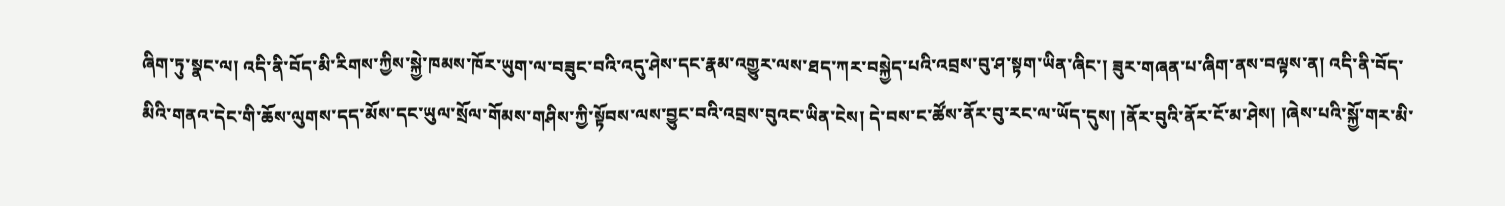ཞིག་ཏུ་སྣང་ལ། འདི་ནི་བོད་མི་རིགས་ཀྱིས་སྐྱེ་ཁམས་ཁོར་ཡུག་ལ་བཟུང་བའི་འདུ་ཤེས་དང་རྣམ་འགྱུར་ལས་ཐད་ཀར་བསྐྱེད་པའི་འབྲས་བུ་ཤ་སྟག་ཡིན་ཞིང་། ཟུར་གཞན་པ་ཞིག་ནས་བལྟས་ན། འདི་ནི་བོད་མིའི་གནའ་དེང་གི་ཆོས་ལུགས་དད་མོས་དང་ཡུལ་སྲོལ་གོམས་གཤིས་ཀྱི་སྟོབས་ལས་བྱུང་བའི་འབྲས་བུའང་ཡིན་ངེས། དེ་བས་ང་ཚོས་ནོར་བུ་རང་ལ་ཡོད་དུས། །ནོར་བུའི་ནོར་ངོ་མ་ཤེས། །ཞེས་པའི་སྐྱོ་གར་མི་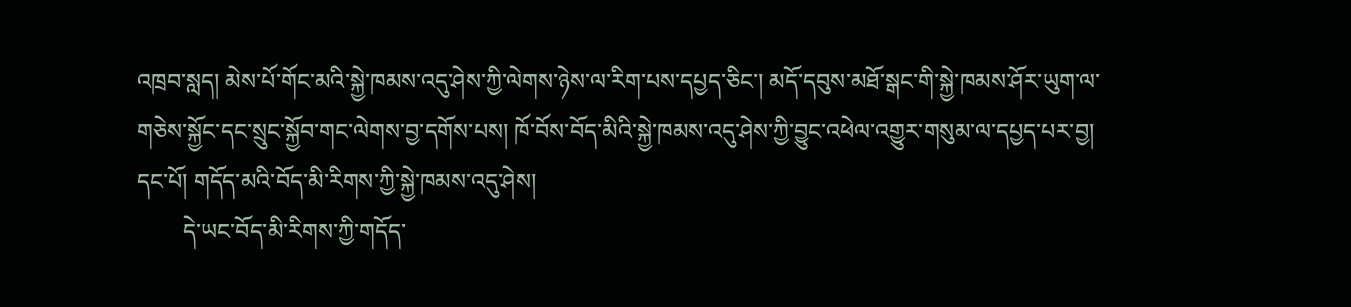འཁྲབ་སླད། མེས་པོ་གོང་མའི་སྐྱེ་ཁམས་འདུ་ཤེས་ཀྱི་ལེགས་ཉེས་ལ་རིག་པས་དཔྱད་ཅིང་། མདོ་དབུས་མཐོ་སྒང་གི་སྐྱེ་ཁམས་ཤོར་ཡུག་ལ་གཅེས་སྐྱོང་དང་སྲུང་སྐྱོབ་གང་ལེགས་བྱ་དགོས་པས། ཁོ་བོས་བོད་མིའི་སྐྱེ་ཁམས་འདུ་ཤེས་ཀྱི་བྱུང་འཕེལ་འགྱུར་གསུམ་ལ་དཔྱད་པར་བྱ།
དང་པོ། གདོད་མའི་བོད་མི་རིགས་ཀྱི་སྐྱེ་ཁམས་འདུ་ཤེས།
        དེ་ཡང་བོད་མི་རིགས་ཀྱི་གདོད་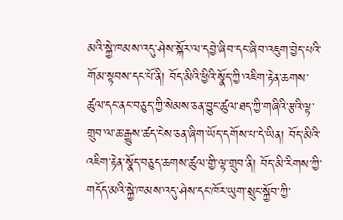མའི་སྐྱེ་ཁམས་འདུ་ཤེས་སྐོར་ལ་དབྱེ་ཞིབ་དང་ཞིབ་འཇུག་བྱེད་པའི་གོམ་སྟབས་དང་པོ་ནི། བོད་མིའི་ཕྱིའི་སྣོད་ཀྱི་འཇིག་རྟེན་ཆགས་ཚུལ་དང་ནང་བཅུད་ཀྱི་སེམས་ཅན་བྱུང་ཚུལ་ཐད་ཀྱི་གཞིའི་རྩའི་ལྟ་གྲུབ་ལ་ཆ་རྒྱུས་ཚད་ངེས་ཅན་ཞིག་ཡོད་དགོས་པ་དེ་ཡིན། བོད་མིའི་འཇིག་རྟེན་སྣོད་བཅུད་ཆགས་ཚུལ་གྱི་ལྟ་གྲུབ་ནི། བོད་མི་རིགས་ཀྱི་གདོད་མའི་སྐྱེ་ཁམས་འདུ་ཤེས་དང་ཁོར་ཡུག་སྲུང་སྐྱོབ་ཀྱི་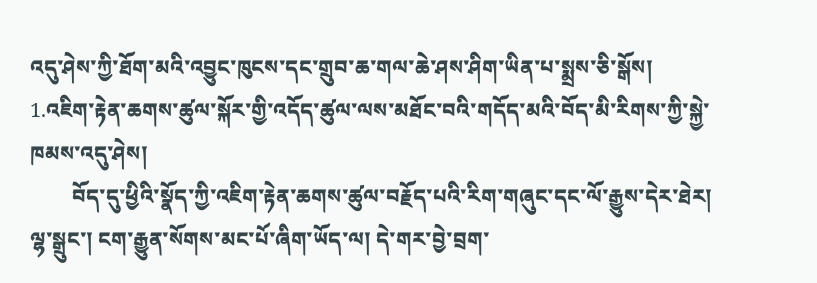འདུ་ཤེས་ཀྱི་ཐོག་མའི་འབྱུང་ཁུངས་དང་གྲུབ་ཆ་གལ་ཆེ་ཤས་ཤིག་ཡིན་པ་སྨྲས་ཅི་སྒོས།
1.འཇིག་རྟེན་ཆགས་ཚུལ་སྐོར་གྱི་འདོད་ཚུལ་ལས་མཐོང་བའི་གདོད་མའི་བོད་མི་རིགས་ཀྱི་སྐྱེ་ཁམས་འདུ་ཤེས།
        བོད་དུ་ཕྱིའི་སྣོད་ཀྱི་འཇིག་རྟེན་ཆགས་ཚུལ་བརྗོད་པའི་རིག་གཞུང་དང་ལོ་རྒྱུས་དེར་ཐེར། ལྷ་སྒྲུང་། ངག་རྒྱུན་སོགས་མང་པོ་ཞིག་ཡོད་ལ། དེ་གར་བྱེ་བྲག་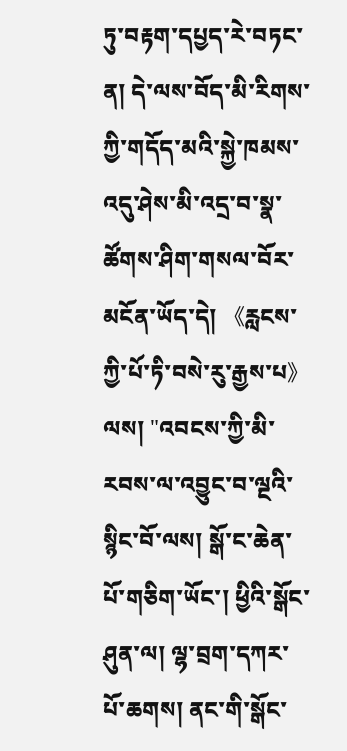ཏུ་བརྟག་དཔྱད་རེ་བཏང་ན། དེ་ལས་བོད་མི་རིགས་ཀྱི་གདོད་མའི་སྐྱེ་ཁམས་འདུ་ཤེས་མི་འདྲ་བ་སྣ་ཚོགས་ཤིག་གསལ་བོར་མངོན་ཡོད་དེ། 《རླངས་ཀྱི་པོ་ཏི་བསེ་རུ་རྒྱས་པ》ལས། "འབངས་ཀྱི་མི་རབས་ལ་འབྱུང་བ་ལྔའི་སྙིང་བོ་ལས། སྒོ་ང་ཆེན་པོ་གཅིག་ཡོང་། ཕྱིའི་སྒོང་ཤུན་ལ། ལྷ་བྲག་དཀར་པོ་ཆགས། ནང་གི་སྒོང་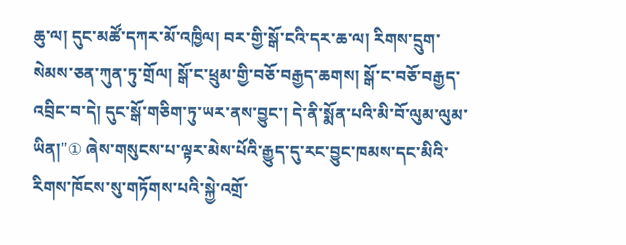ཆུ་ལ། དུང་མཚོ་དཀར་མོ་འཁྱིལ། བར་གྱི་སྒོ་ངའི་དར་ཆ་ལ། རིགས་དྲུག་སེམས་ཅན་ཀུན་ཏུ་གྲོལ། སྒོ་ང་ཕྲུམ་གྱི་བཅོ་བརྒྱད་ཆགས། སྒོ་ང་བཅོ་བརྒྱད་འབྲིང་བ་དེ། དུང་སྒོ་གཅིག་ཏུ་ཡར་ནས་བྱུང་། དེ་ནི་སྨོན་པའི་མི་བོ་ལུམ་ལུམ་ཡིན།"① ཞེས་གསུངས་པ་ལྟར་མེས་པོའི་རྒྱུད་དུ་རང་བྱུང་ཁམས་དང་མིའི་རིགས་ཁོངས་སུ་གཏོགས་པའི་སྐྱེ་འགྲོ་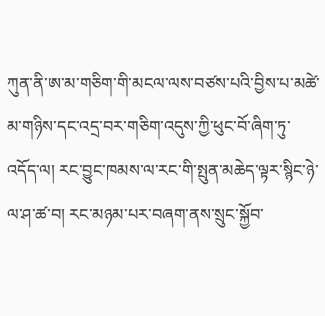ཀུན་ནི་ཨ་མ་གཅིག་གི་མངལ་ལས་བཙས་པའི་བྱིས་པ་མཚེ་མ་གཉིས་དང་འདྲ་བར་གཅིག་འདུས་ཀྱི་ཕུང་བོ་ཞིག་ཏུ་འདོད་ལ། རང་བྱུང་ཁམས་ལ་རང་གི་སྤུན་མཆེད་ལྟར་སྙིང་ཉེ་ལ་ཤ་ཚ་བ། རང་མཉམ་པར་བཞག་ནས་སྲུང་སྐྱོབ་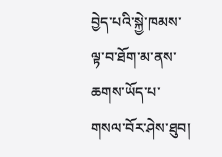བྱེད་པའི་སྐྱེ་ཁམས་ལྟ་བ་ཐོག་མ་ནས་ཆགས་ཡོད་པ་གསལ་བོར་ཤེས་ཐུབ།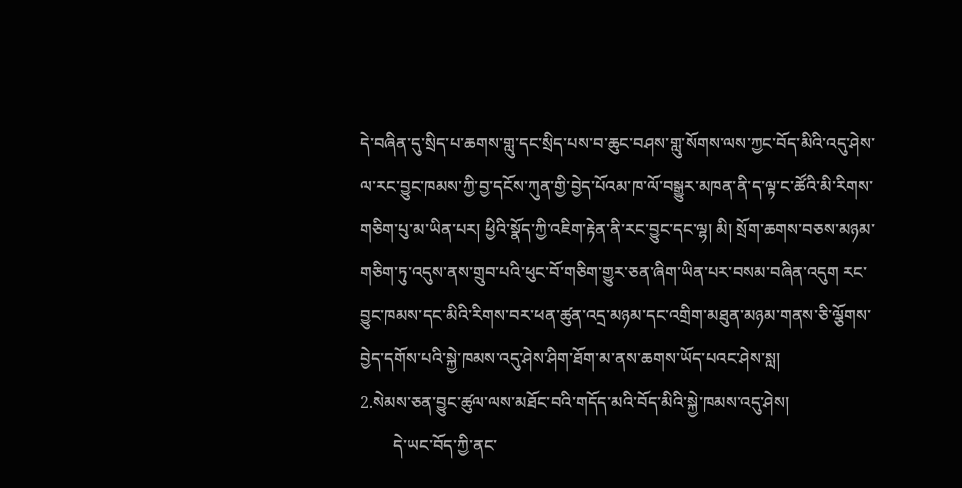དེ་བཞིན་དུ་སྲིད་པ་ཆགས་གླུ་དང་སྲིད་པས་བ་ཆུང་བཤས་གླུ་སོགས་ལས་ཀྱང་བོད་མིའི་འདུ་ཤེས་ལ་རང་བྱུང་ཁམས་ཀྱི་བྱ་དངོས་ཀུན་གྱི་བྱེད་པོའམ་ཁ་ལོ་བསྒྱུར་མཁན་ནི་ད་ལྟ་ང་ཚོའི་མི་རིགས་གཅིག་པུ་མ་ཡིན་པར། ཕྱིའི་སྣོད་ཀྱི་འཇིག་རྟེན་ནི་རང་བྱུང་དང་ལྷ། མི། སྲོག་ཆགས་བཅས་མཉམ་གཅིག་ཏུ་འདུས་ནས་གྲུབ་པའི་ཕུང་བོ་གཅིག་གྱུར་ཅན་ཞིག་ཡིན་པར་བསམ་བཞིན་འདུག རང་བྱུང་ཁམས་དང་མིའི་རིགས་བར་ཕན་ཚུན་འདྲ་མཉམ་དང་འགྲིག་མཐུན་མཉམ་གནས་ཅི་ལྕོགས་བྱེད་དགོས་པའི་སྐྱེ་ཁམས་འདུ་ཤེས་ཤིག་ཐོག་མ་ནས་ཆགས་ཡོད་པའང་ཤེས་སླ།
2.སེམས་ཅན་བྱུང་ཚུལ་ལས་མཐོང་བའི་གདོད་མའི་བོད་མིའི་སྐྱེ་ཁམས་འདུ་ཤེས།
        དེ་ཡང་བོད་ཀྱི་ནང་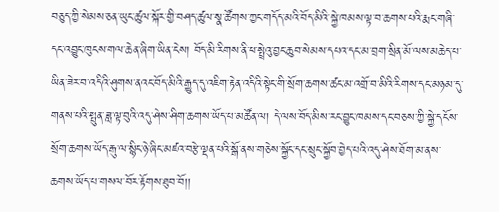བཅུད་ཀྱི་སེམས་ཅན་ཡུང་ཚུལ་སྐོར་གྱི་བཤད་ཚུལ་སྣ་ཚོགས་ཀྱང་གདོད་མའི་བོད་མིའི་སྐྱེ་ཁམས་ལྟ་བ་ཆགས་པའི་རྨང་གཞི་དང་འབྱུང་ཁུངས་གལ་ཆེན་ཞིག་ཡིན་ངེས། བོད་མི་རིགས་ནི་ཕ་སྤྲེའུ་བྱང་ཆུབ་སེམས་དཔའ་དང་མ་བྲག་སྲིན་མོ་ལས་མཆེད་པ་ཡིན་ཟེར་བ་འདིའི་ཤུགས་ནའང་བོད་མིའི་རྒྱུད་དུ་འཇིག་རྟེན་འདིའི་སྟེང་གི་སྲོག་ཆགས་ཚང་མ་འགྲོ་བ་མིའི་རིགས་དང་མཉམ་དུ་གནས་པའི་སྤུན་ཟླ་ལྟ་བུའི་འདུ་ཤེས་ཤིག་ཆགས་ཡོད་པ་མཚོན་ལ། དེ་ལས་བོད་མིས་རང་བྱུང་ཁམས་དང་བཅས་ཀྱི་སྐྱེ་དངོས་སྲོག་ཆགས་ཡོད་རྒུ་ལ་སྙིང་ཉེ་ཞིང་མཛའ་བརྩེ་ལྡན་པའི་སྒོ་ནས་གཅེས་སྐྱོང་དང་སྲུང་སྐྱོབ་བྱེད་པའི་འདུ་ཤེས་ཐོག་མ་ནས་ཆགས་ཡོད་པ་གསལ་བོར་རྟོགས་ཐུབ་བོ།།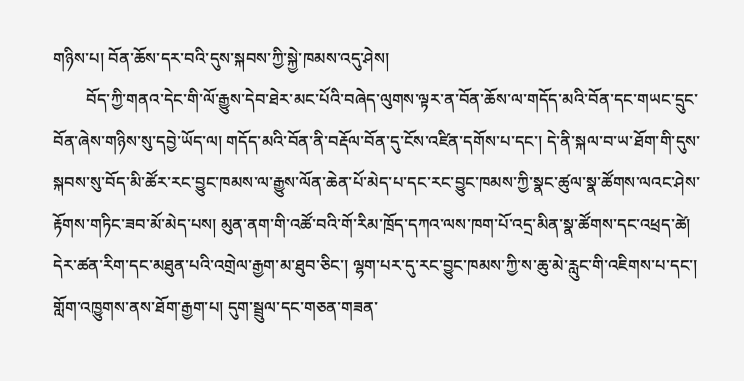གཉིས་པ། བོན་ཆོས་དར་བའི་དུས་སྐབས་ཀྱི་སྐྱེ་ཁམས་འདུ་ཤེས།
        བོད་ཀྱི་གནའ་དེང་གི་ལོ་རྒྱུས་དེབ་ཐེར་མང་པོའི་བཞེད་ལུགས་ལྟར་ན་བོན་ཆོས་ལ་གདོད་མའི་བོན་དང་གཡང་དྲུང་བོན་ཞེས་གཉིས་སུ་དབྱེ་ཡོད་ལ། གདོད་མའི་བོན་ནི་བརྡོལ་བོན་དུ་ངོས་འཛིན་དགོས་པ་དང་། དེ་ནི་སྐལ་བ་ཡ་ཐོག་གི་དུས་སྐབས་སུ་བོད་མི་ཚོར་རང་བྱུང་ཁམས་ལ་རྒྱུས་ལོན་ཆེན་པོ་མེད་པ་དང་རང་བྱུང་ཁམས་ཀྱི་སྣང་ཚུལ་སྣ་ཚོགས་ལའང་ཤེས་རྟོགས་གཏིང་ཟབ་མོ་མེད་པས། མུན་ནག་གི་འཚོ་བའི་གོ་རིམ་ཁྲོད་དཀའ་ལས་ཁག་པོ་འདྲ་མིན་སྣ་ཚོགས་དང་འཕྲད་ཚེ། དེར་ཚན་རིག་དང་མཐུན་པའི་འགྲེལ་རྒྱག་མ་ཐུབ་ཅིང་། ལྷག་པར་དུ་རང་བྱུང་ཁམས་ཀྱི་ས་ཆུ་མེ་རླུང་གི་འཇིགས་པ་དང་། གློག་འཁྱུགས་ནས་ཐོག་རྒྱག་པ། དུག་སྦྲུལ་དང་གཅན་གཟན་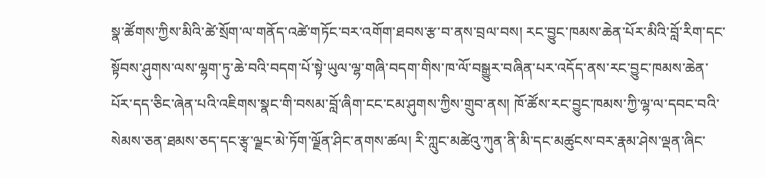སྣ་ཚོགས་ཀྱིས་མིའི་ཚེ་སྲོག་ལ་གནོད་འཚེ་གཏོང་བར་འགོག་ཐབས་རྩ་བ་ནས་བྲལ་བས། རང་བྱུང་ཁམས་ཆེན་པོར་མིའི་བློ་རིག་དང་སྟོབས་ཤུགས་ལས་ལྷག་ཏུ་ཆེ་བའི་བདག་པོ་སྟེ་ཡུལ་ལྷ་གཞི་བདག་གིས་ཁ་ལོ་བསྒྱུར་བཞིན་པར་འདོད་ནས་རང་བྱུང་ཁམས་ཆེན་པོར་དད་ཅིང་ཞེན་པའི་འཇིགས་སྣང་གི་བསམ་བློ་ཞིག་ངང་ངམ་ཤུགས་ཀྱིས་གྲུབ་ནས། ཁོ་ཚོས་རང་བྱུང་ཁམས་ཀྱི་ལྷ་ལ་དབང་བའི་སེམས་ཅན་ཐམས་ཅད་དང་རྩྭ་ལྗང་མེ་ཏོག་ལྗོན་ཤིང་ནགས་ཚལ། རི་ཀླུང་མཚེའུ་ཀུན་ནི་མི་དང་མཚུངས་བར་རྣམ་ཤེས་ལྡན་ཞིང་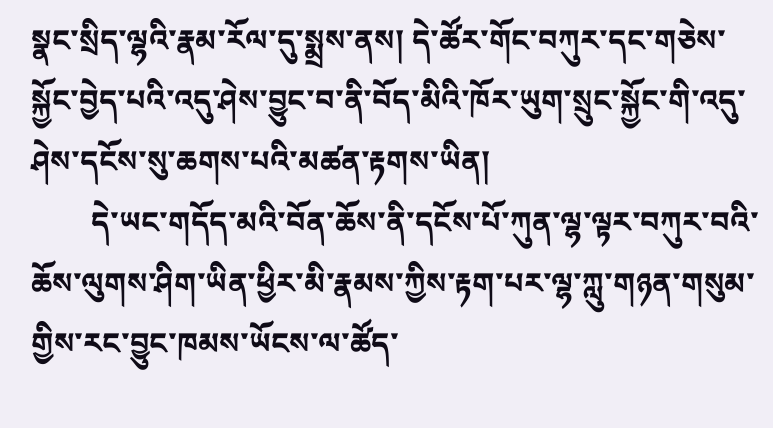སྣང་སྲིད་ལྷའི་རྣམ་རོལ་དུ་སྨྲས་ནས། དེ་ཚོར་གོང་བཀུར་དང་གཅེས་སྐྱོང་བྱེད་པའི་འདུ་ཤེས་བྱུང་བ་ནི་བོད་མིའི་ཁོར་ཡུག་སྲུང་སྐྱོང་གི་འདུ་ཤེས་དངོས་སུ་ཆགས་པའི་མཚན་རྟགས་ཡིན།
        དེ་ཡང་གདོད་མའི་བོན་ཆོས་ནི་དངོས་པོ་ཀུན་ལྷ་ལྟར་བཀུར་བའི་ཆོས་ལུགས་ཤིག་ཡིན་ཕྱིར་མི་རྣམས་ཀྱིས་རྟག་པར་ལྷ་ཀླུ་གཉན་གསུམ་གྱིས་རང་བྱུང་ཁམས་ཡོངས་ལ་ཚོད་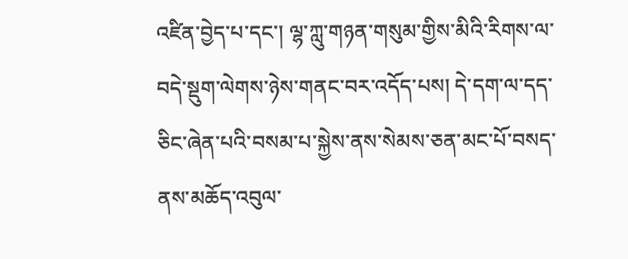འཛིན་བྱེད་པ་དང་། ལྷ་ཀླུ་གཉན་གསུམ་གྱིས་མིའི་རིགས་ལ་བདེ་སྡུག་ལེགས་ཉེས་གནང་བར་འདོད་པས། དེ་དག་ལ་དད་ཅིང་ཞེན་པའི་བསམ་པ་སྐྱེས་ནས་སེམས་ཅན་མང་པོ་བསད་ནས་མཆོད་འབུལ་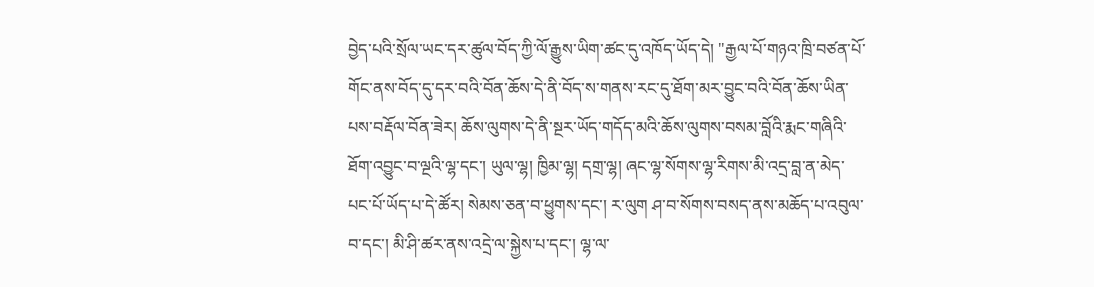བྱེད་པའི་སྲོལ་ཡང་དར་ཚུལ་བོད་ཀྱི་ལོ་རྒྱུས་ཡིག་ཚང་དུ་འཁོད་ཡོད་དེ། "རྒྱལ་པོ་གཉའ་ཁྲི་བཙན་པོ་གོང་ནས་བོད་དུ་དར་བའི་བོན་ཆོས་དེ་ནི་བོད་ས་གནས་རང་དུ་ཐོག་མར་བྱུང་བའི་བོན་ཆོས་ཡིན་པས་བརྡོལ་བོན་ཟེར། ཆོས་ལུགས་དེ་ནི་སྔར་ཡོད་གདོད་མའི་ཆོས་ལུགས་བསམ་བློའི་རྨང་གཞིའི་ཐོག་འབྱུང་བ་ལྔའི་ལྷ་དང་། ཡུལ་ལྷ། ཁྱིམ་ལྷ། དགྲ་ལྷ། ཞང་ལྷ་སོགས་ལྷ་རིགས་མི་འདྲ་བླ་ན་མེད་པང་པོ་ཡོད་པ་དེ་ཚོར། སེམས་ཅན་བ་ཕྱུགས་དང་། ར་ལུག ཤ་བ་སོགས་བསད་ནས་མཆོད་པ་འབུལ་བ་དང་། མི་ཤི་ཚར་ནས་འདྲེ་ལ་སྐྱེས་པ་དང་། ལྷ་ལ་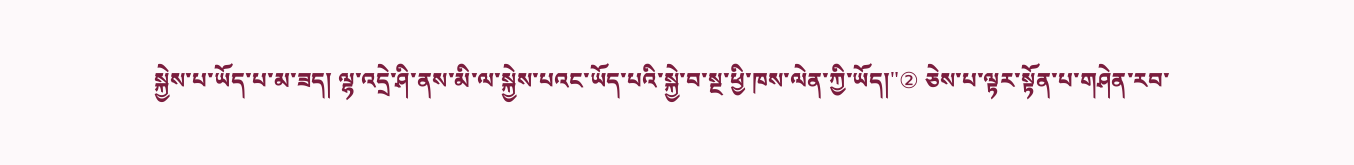སྐྱེས་པ་ཡོད་པ་མ་ཟད། ལྷ་འདྲེ་ཤི་ནས་མི་ལ་སྐྱེས་པའང་ཡོད་པའི་སྐྱེ་བ་སྔ་ཕྱི་ཁས་ལེན་ཀྱི་ཡོད།"② ཅེས་པ་ལྟར་སྟོན་པ་གཤེན་རབ་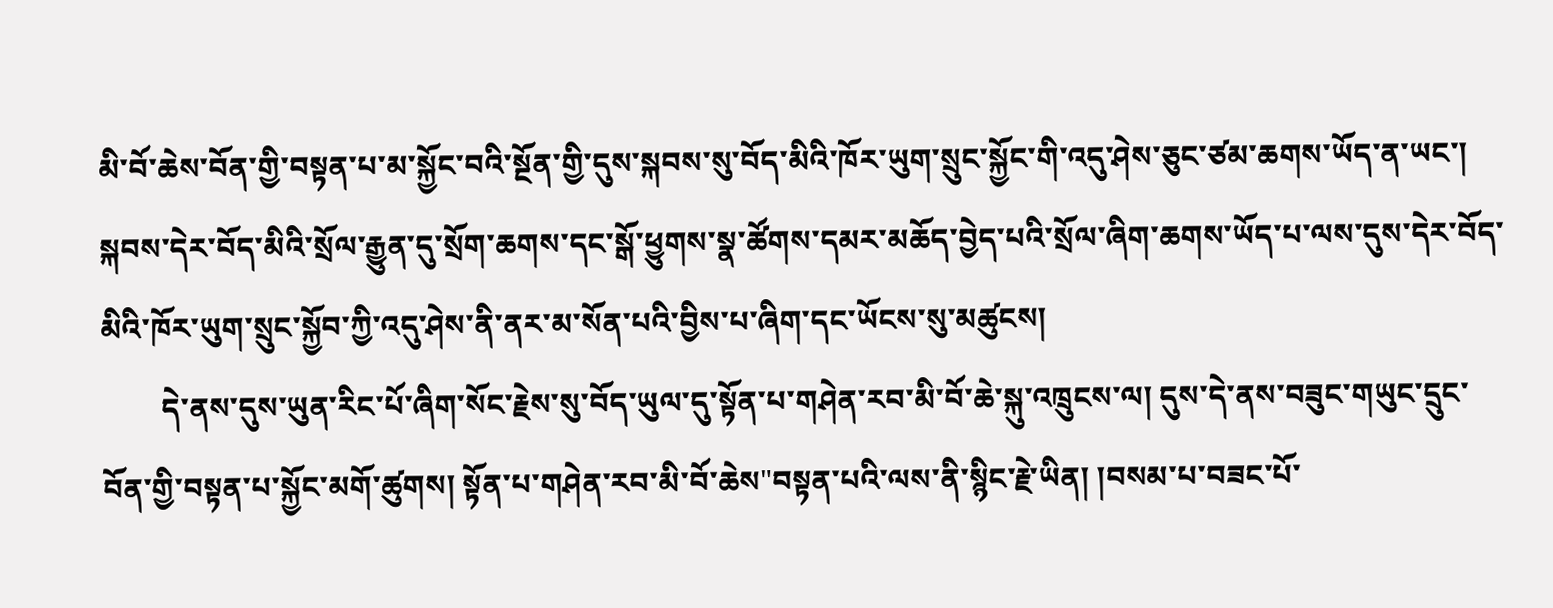མི་བོ་ཆེས་བོན་གྱི་བསྟན་པ་མ་སྐྱོང་བའི་སྔོན་གྱི་དུས་སྐབས་སུ་བོད་མིའི་ཁོར་ཡུག་སྲུང་སྐྱོང་གི་འདུ་ཤེས་ཅུང་ཙམ་ཆགས་ཡོད་ན་ཡང་། སྐབས་དེར་བོད་མིའི་སྲོལ་རྒྱུན་དུ་སྲོག་ཆགས་དང་སྒོ་ཕྱུགས་སྣ་ཚོགས་དམར་མཆོད་བྱེད་པའི་སྲོལ་ཞིག་ཆགས་ཡོད་པ་ལས་དུས་དེར་བོད་མིའི་ཁོར་ཡུག་སྲུང་སྐྱོབ་ཀྱི་འདུ་ཤེས་ནི་ནར་མ་སོན་པའི་བྱིས་པ་ཞིག་དང་ཡོངས་སུ་མཚུངས།
        དེ་ནས་དུས་ཡུན་རིང་པོ་ཞིག་སོང་རྗེས་སུ་བོད་ཡུལ་དུ་སྟོན་པ་གཤེན་རབ་མི་བོ་ཆེ་སྐུ་འཁྲུངས་ལ། དུས་དེ་ནས་བཟུང་གཡུང་དྲུང་བོན་གྱི་བསྟན་པ་སྐྱོང་མགོ་ཚུགས། སྟོན་པ་གཤེན་རབ་མི་བོ་ཆེས"བསྟན་པའི་ལས་ནི་སྙིང་རྗེ་ཡིན། །བསམ་པ་བཟང་པོ་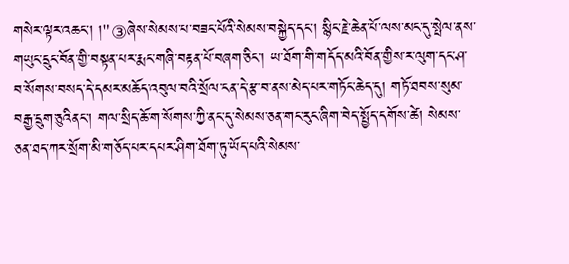གསེར་ལྟར་འཆང་། །"③ཞེས་སེམས་པ་བཟང་པོའི་སེམས་བསྐྱེད་དང་། སྙིང་རྗེ་ཆེན་པོ་ལས་མང་དུ་སྤེལ་ནས་གཡུང་དྲུང་བོན་གྱི་བསྟན་པར་རྨང་གཞི་བརྟན་པོ་བཞག་ཅིང་། ཡ་ཐོག་གི་གདོད་མའི་བོན་གྱིས་ར་ལུག་དང་ཤ་བ་སོགས་བསད་དེ་དམར་མཆོད་འབུལ་བའི་སྲོལ་ངན་དེ་རྩ་བ་ནས་མེད་པར་གཏོང་ཆེད་དུ། གཏོ་ཐབས་སུམ་བརྒྱ་དྲུག་ཅུའིནང་། གལ་སྲིད་ཆོ་ག་སོགས་ཀྱི་ནང་དུ་སེམས་ཅན་གང་རུང་ཞིག་བེད་སྤྱོད་དགོས་ཚེ། སེམས་ཅན་ཐད་ཀར་སྲོག་མི་གཅོད་པར་དཔར་ཤིག་ཐོག་ཏུ་ཡོད་པའི་སེམས་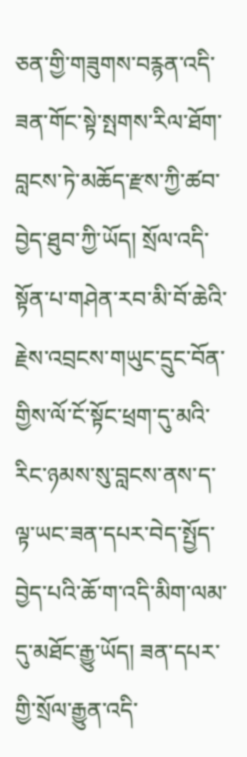ཅན་གྱི་གཟུགས་བརྙན་འདི་ཟན་གོང་སྟེ་སྤགས་རིལ་ཐོག་བླངས་ཏེ་མཆོད་རྫས་ཀྱི་ཚབ་བྱེད་ཐུབ་ཀྱི་ཡོད། སྲོལ་འདི་སྟོན་པ་གཤེན་རབ་མི་བོ་ཆེའི་རྗེས་འབྲངས་གཡུང་དྲུང་བོན་གྱིས་ལོ་ངོ་སྟོང་ཕྲག་དུ་མའི་རིང་ཉམས་སུ་བླངས་ནས་ད་ལྟ་ཡང་ཟན་དཔར་བེད་སྤྱོད་བྱེད་པའི་ཆོ་ག་འདི་མིག་ལམ་དུ་མཐོང་རྒྱུ་ཡོད། ཟན་དཔར་གྱི་སྲོལ་རྒྱུན་འདི་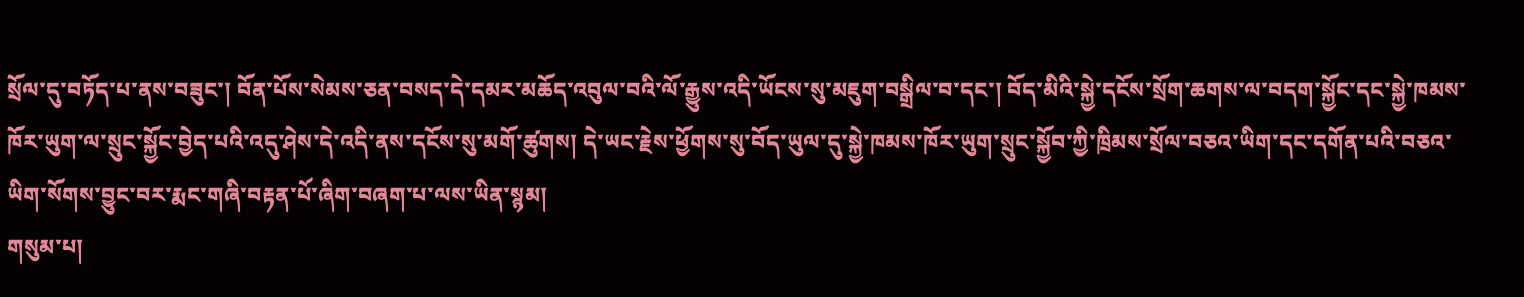སྲོལ་དུ་བཏོད་པ་ནས་བཟུང་། བོན་པོས་སེམས་ཅན་བསད་དེ་དམར་མཆོད་འབུལ་བའི་ལོ་རྒྱུས་འདི་ཡོངས་སུ་མཇུག་བསྒྲིལ་བ་དང་། བོད་མིའི་སྐྱེ་དངོས་སྲོག་ཆགས་ལ་བདག་སྐྱོང་དང་སྐྱེ་ཁམས་ཁོར་ཡུག་ལ་སྲུང་སྐྱོང་བྱེད་པའི་འདུ་ཤེས་དེ་འདི་ནས་དངོས་སུ་མགོ་ཚུགས། དེ་ཡང་རྗེས་ཕྱོགས་སུ་བོད་ཡུལ་དུ་སྐྱེ་ཁམས་ཁོར་ཡུག་སྲུང་སྐྱོབ་ཀྱི་ཁྲིམས་སྲོལ་བཅའ་ཡིག་དང་དགོན་པའི་བཅའ་ཡིག་སོགས་བྱུང་བར་རྨང་གཞི་བརྟན་པོ་ཞིག་བཞག་པ་ལས་ཡིན་སྙམ།
གསུམ་པ།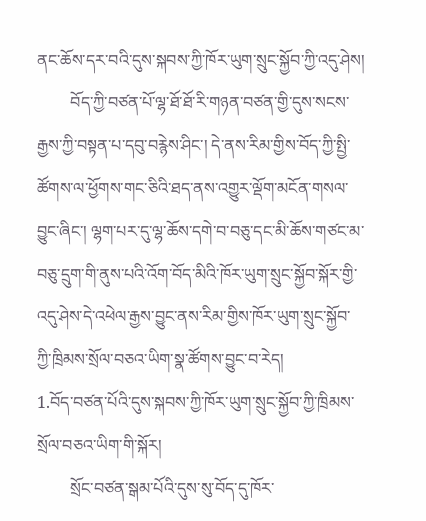ནང་ཆོས་དར་བའི་དུས་སྐབས་ཀྱི་ཁོར་ཡུག་སྲུང་སྐྱོབ་ཀྱི་འདུ་ཤེས།
        བོད་ཀྱི་བཙན་པོ་ལྷ་ཐོ་ཐོ་རི་གཉན་བཙན་གྱི་དུས་སངས་རྒྱས་ཀྱི་བསྟན་པ་དབུ་བརྙེས་ཤིང་། དེ་ནས་རིམ་གྱིས་བོད་ཀྱི་སྤྱི་ཚོགས་ལ་ཕྱོགས་གང་ཅིའི་ཐད་ནས་འགྱུར་ལྡོག་མངོན་གསལ་བྱུང་ཞིང་། ལྷག་པར་དུ་ལྷ་ཆོས་དགེ་བ་བཅུ་དང་མི་ཆོས་གཙང་མ་བཅུ་དྲུག་གི་ནུས་པའི་འོག་བོད་མིའི་ཁོར་ཡུག་སྲུང་སྐྱོབ་སྐོར་གྱི་འདུ་ཤེས་དེ་འཕེལ་རྒྱས་བྱུང་ནས་རིམ་གྱིས་ཁོར་ཡུག་སྲུང་སྐྱོབ་ཀྱི་ཁྲིམས་སྲོལ་བཅའ་ཡིག་སྣ་ཚོགས་བྱུང་བ་རེད།
1.བོད་བཙན་པོའི་དུས་སྐབས་ཀྱི་ཁོར་ཡུག་སྲུང་སྐྱོབ་ཀྱི་ཁྲིམས་སྲོལ་བཅའ་ཡིག་གི་སྐོར།
        སྲོང་བཙན་སྒམ་པོའི་དུས་སུ་བོད་དུ་ཁོར་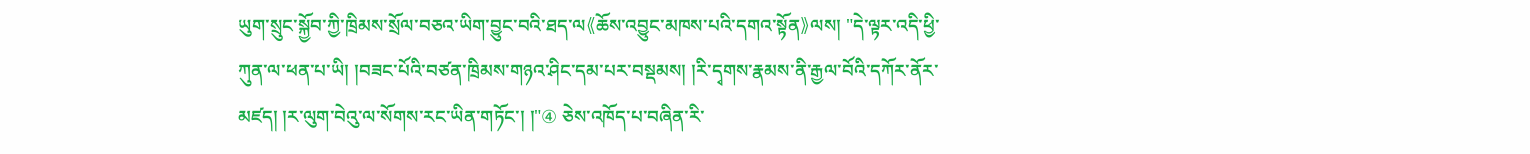ཡུག་སྲུང་སྐྱོབ་ཀྱི་ཁྲིམས་སྲོལ་བཅའ་ཡིག་བྱུང་བའི་ཐད་ལ《ཆོས་འབྱུང་མཁས་པའི་དགའ་སྟོན》ལས། "དེ་ལྟར་འདི་ཕྱི་ཀུན་ལ་ཕན་པ་ཡི། །བཟང་པོའི་བཙན་ཁྲིམས་གཉའ་ཤིང་དམ་པར་བསྡམས། །རི་དྭགས་རྣམས་ནི་རྒྱལ་བོའི་དཀོར་ནོར་མཛད། །ར་ལུག་བེའུ་ལ་སོགས་རང་ཡིན་གཏོང་། །"④ ཅེས་འཁོད་པ་བཞིན་རི་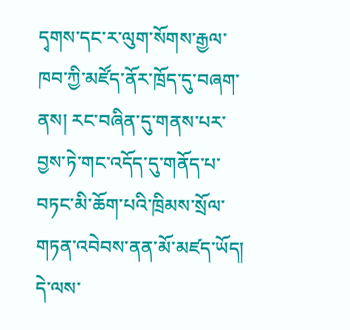དྭགས་དང་ར་ལུག་སོགས་རྒྱལ་ཁབ་ཀྱི་མཛོད་ནོར་ཁྲོད་དུ་བཞག་ནས། རང་བཞིན་དུ་གནས་པར་བྱས་ཏེ་གང་འདོད་དུ་གནོད་པ་བཏང་མི་ཆོག་པའི་ཁྲིམས་སྲོལ་གཏན་འབེབས་ནན་མོ་མཛད་ཡོད། དེ་ལས་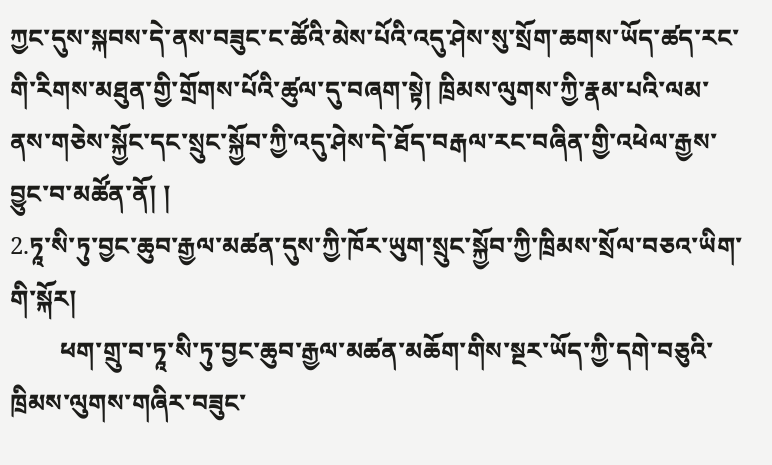ཀྱང་དུས་སྐབས་དེ་ནས་བཟུང་ང་ཚོའི་མེས་པོའི་འདུ་ཤེས་སུ་སྲོག་ཆགས་ཡོད་ཚད་རང་གི་རིགས་མཐུན་གྱི་གྲོགས་པོའི་ཚུལ་དུ་བཞག་སྟེ། ཁྲིམས་ལུགས་ཀྱི་རྣམ་པའི་ལམ་ནས་གཅེས་སྐྱོང་དང་སྲུང་སྐྱོབ་ཀྱི་འདུ་ཤེས་དེ་ཐོད་བརྒལ་རང་བཞིན་གྱི་འཕེལ་རྒྱས་བྱུང་བ་མཚོན་ནོ། །
2.ཏཱ་སི་ཏུ་བྱང་ཆུབ་རྒྱལ་མཚན་དུས་ཀྱི་ཁོར་ཡུག་སྲུང་སྐྱོབ་ཀྱི་ཁྲིམས་སྲོལ་བཅའ་ཡིག་གི་སྐོར།
        ཕག་གྲུ་བ་ཏཱ་སི་ཏུ་བྱང་ཆུབ་རྒྱལ་མཚན་མཆོག་གིས་སྔར་ཡོད་ཀྱི་དགེ་བཅུའི་ཁྲིམས་ལུགས་གཞིར་བཟུང་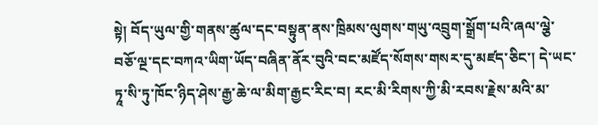སྟེ། བོད་ཡུལ་གྱི་གནས་ཚུལ་དང་བསྟུན་ནས་ཁྲིམས་ལུགས་གཡུ་འབྲུག་སྒྲོག་པའི་ཞལ་ལྕེ་བཅོ་ལྔ་དང་བཀའ་ཡིག་ཡོད་བཞིན་ནོར་བུའི་བང་མཛོད་སོགས་གསར་དུ་མཛད་ཅིང་། དེ་ཡང་ཏཱ་སི་ཏུ་ཁོང་ཉིད་ཤེས་རྒྱ་ཆེ་ལ་མིག་རྒྱང་རིང་བ། རང་མི་རིགས་ཀྱི་མི་རབས་རྗེས་མའི་མ་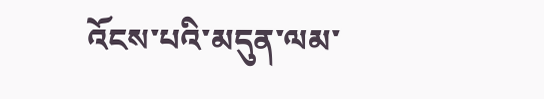འོངས་པའི་མདུན་ལམ་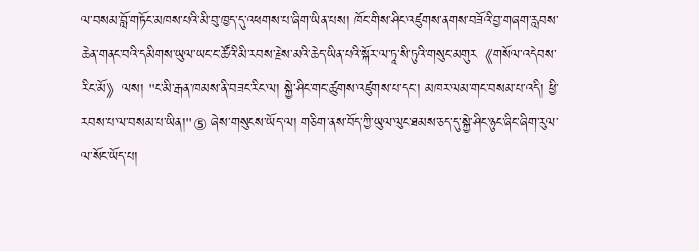ལ་བསམ་བློ་གཏོང་མཁས་པའི་མི་བུ་ཁྱད་དུ་འཕགས་པ་ཞིག་ཡིན་པས། ཁོང་གིས་ཤིང་འཛུགས་ནགས་བཟོའི་བྱ་གཞག་རླབས་ཆེན་གནང་བའི་དམིགས་ཡུལ་ཡང་ང་ཚོའི་མི་རབས་རྗེས་མའི་ཆེད་ཡིན་པའི་སྐོར་ལ་ཏཱ་སི་ཏུའི་གསུང་མགུར《གསོལ་འདེབས་རིང་མོ》ལས། "ང་མི་རྒན་ཁམས་ནི་བཟང་རིང་ལ། སྐྱེ་ཤིང་གང་ཚུགས་འཛུགས་པ་དང་། མཁར་ལམ་གང་བསམ་པ་འདི། ཕྱི་རབས་པ་ལ་བསམ་པ་ཡིན།"⑤ ཞེས་གསུངས་ཡོད་ལ། གཅིག་ནས་བོད་ཀྱི་ཡུལ་ལུང་ཐམས་ཅད་དུ་སྐྱེ་ཤིང་ཉུང་ཞིང་ཞིག་རུལ་ལ་སོང་ཡོད་པ།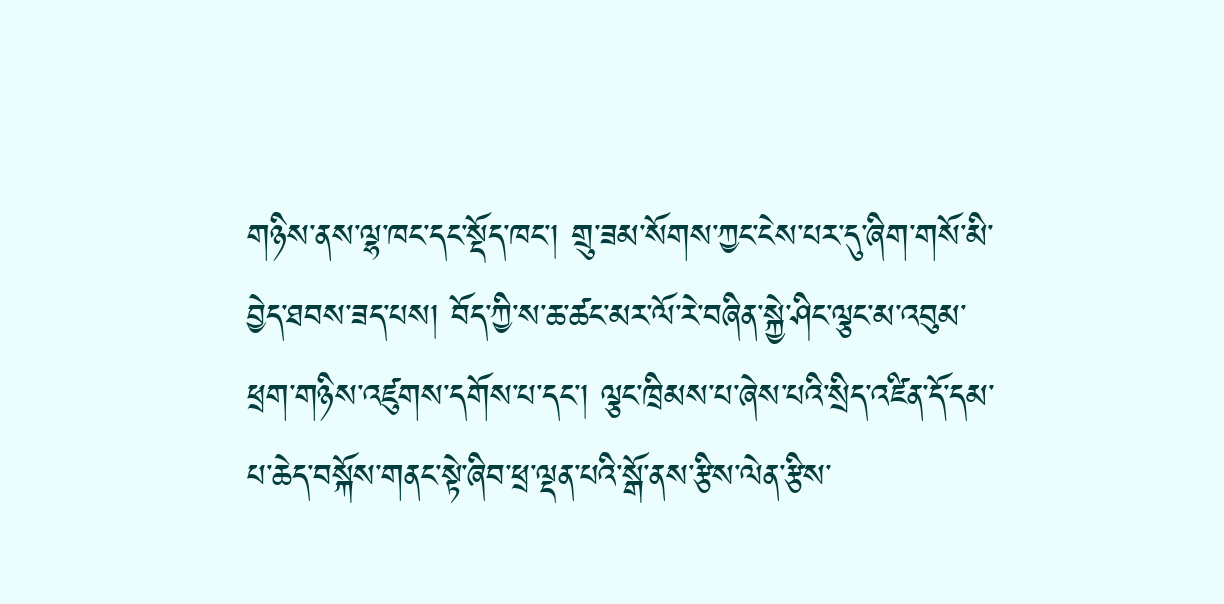གཉིས་ནས་ལྷ་ཁང་དང་སྡོད་ཁང་། གྲུ་ཟམ་སོགས་ཀྱང་ངེས་པར་དུ་ཞིག་གསོ་མི་བྱེད་ཐབས་ཟད་པས། བོད་ཀྱི་ས་ཆ་ཚང་མར་ལོ་རེ་བཞིན་སྐྱེ་ཤིང་ལྕང་མ་འབུམ་ཕྲག་གཉིས་འཛུགས་དགོས་པ་དང་། ལྕང་ཁྲིམས་པ་ཞེས་པའི་སྲིད་འཛིན་དོ་དམ་པ་ཆེད་བསྐོས་གནང་སྟེ་ཞིབ་ཕྲ་ལྡན་པའི་སྒོ་ནས་རྩིས་ལེན་རྩིས་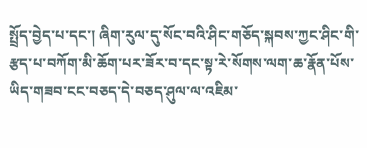སྤྲོད་བྱེད་པ་དང་། ཞིག་རུལ་དུ་སོང་བའི་ཤིང་གཅོད་སྐབས་ཀྱང་ཤིང་གི་རྩད་པ་བཀོག་མི་ཆོག་པར་ཟོར་བ་དང་སྟ་རེ་སོགས་ལག་ཆ་རྣོན་པོས་ཡིད་གཟབ་ངང་བཅད་དེ་བཅད་ཤུལ་ལ་འཇིམ་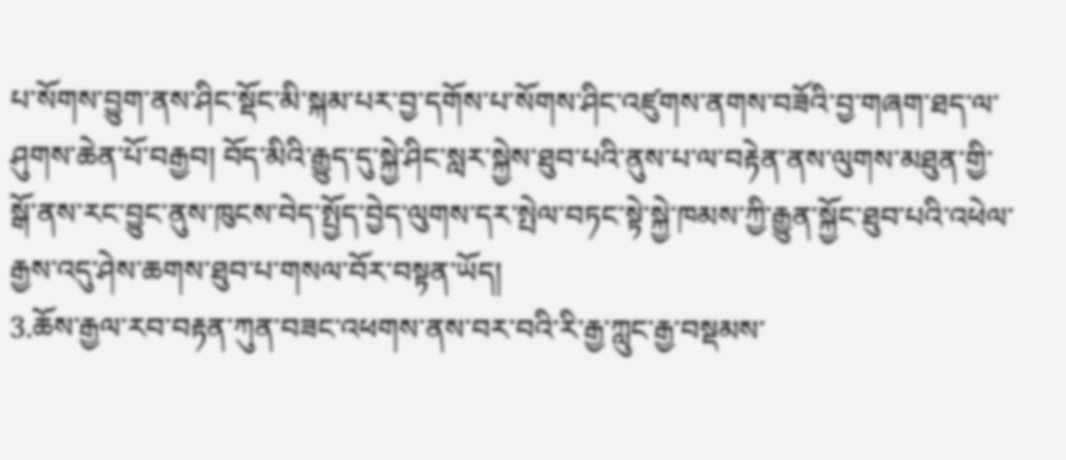པ་སོགས་བྱུག་ནས་ཤིང་སྡོང་མི་སྐམ་པར་བྱ་དགོས་པ་སོགས་ཤིང་འཛུགས་ནགས་བཟོའི་བྱ་གཞག་ཐད་ལ་ཤུགས་ཆེན་པོ་བརྒྱབ། བོད་མིའི་རྒྱུད་དུ་སྐྱེ་ཤིང་སླར་སྐྱེས་ཐུབ་པའི་ནུས་པ་ལ་བརྟེན་ནས་ལུགས་མཐུན་གྱི་སྒོ་ནས་རང་བྱུང་ནུས་ཁུངས་བེད་སྤྱོད་བྱེད་ལུགས་དར་སྤེལ་བཏང་སྟེ་སྐྱེ་ཁམས་ཀྱི་རྒྱུན་སྐྱོང་ཐུབ་པའི་འཕེལ་རྒྱས་འདུ་ཤེས་ཆགས་ཐུབ་པ་གསལ་བོར་བསྟན་ཡོད།
3.ཆོས་རྒྱལ་རབ་བརྟན་ཀུན་བཟང་འཕགས་ནས་བར་བའི་རི་རྒྱ་ཀླུང་རྒྱ་བསྡམས་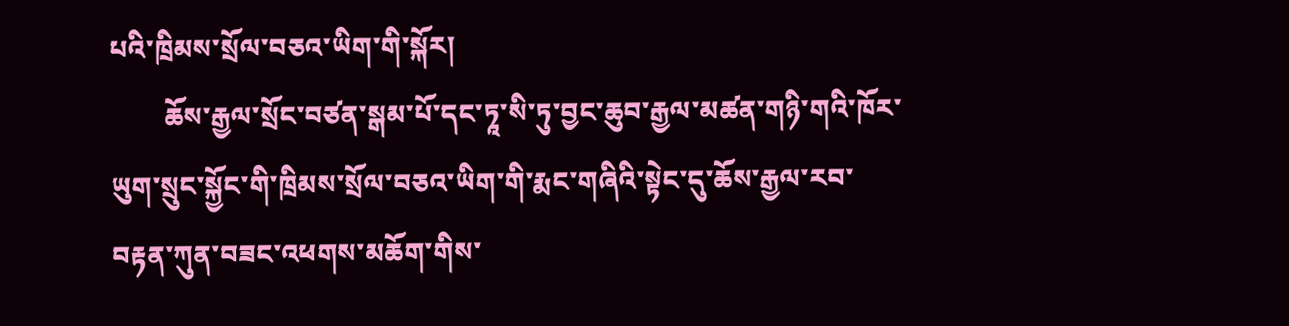པའི་ཁྲིམས་སྲོལ་བཅའ་ཡིག་གི་སྐོར།
        ཆོས་རྒྱལ་སྲོང་བཙན་སྒམ་པོ་དང་ཏཱ་སི་ཏུ་བྱང་ཆུབ་རྒྱལ་མཚན་གཉི་གའི་ཁོར་ཡུག་སྲུང་སྐྱོང་གི་ཁྲིམས་སྲོལ་བཅའ་ཡིག་གི་རྨང་གཞིའི་སྟེང་དུ་ཆོས་རྒྱལ་རབ་བརྟན་ཀུན་བཟང་འཕགས་མཆོག་གིས་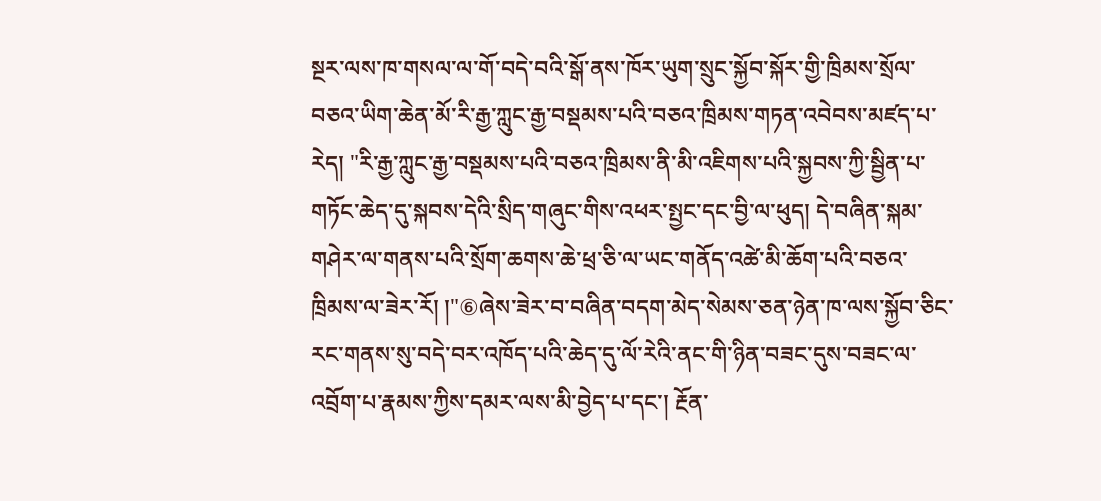སྔར་ལས་ཁ་གསལ་ལ་གོ་བདེ་བའི་སྒོ་ནས་ཁོར་ཡུག་སྲུང་སྐྱོབ་སྐོར་གྱི་ཁྲིམས་སྲོལ་བཅའ་ཡིག་ཆེན་མོ་རི་རྒྱ་ཀླུང་རྒྱ་བསྡམས་པའི་བཅའ་ཁྲིམས་གཏན་འབེབས་མཛད་པ་རེད། "རི་རྒྱ་ཀླུང་རྒྱ་བསྡམས་པའི་བཅའ་ཁྲིམས་ནི་མི་འཇིགས་པའི་སྐྱབས་ཀྱི་སྦྱིན་པ་གཏོང་ཆེད་དུ་སྐབས་དེའི་སྲིད་གཞུང་གིས་འཕར་སྤྱང་དང་བྱི་ལ་ཕུད། དེ་བཞིན་སྐམ་གཤེར་ལ་གནས་པའི་སྲོག་ཆགས་ཆེ་ཕྲ་ཅི་ལ་ཡང་གནོད་འཚེ་མི་ཆོག་པའི་བཅའ་ཁྲིམས་ལ་ཟེར་རོ། །"⑥ཞེས་ཟེར་བ་བཞིན་བདག་མེད་སེམས་ཅན་ཉེན་ཁ་ལས་སྐྱོབ་ཅིང་རང་གནས་སུ་བདེ་བར་འཁོད་པའི་ཆེད་དུ་ལོ་རེའི་ནང་གི་ཉིན་བཟང་དུས་བཟང་ལ་འབྲོག་པ་རྣམས་ཀྱིས་དམར་ལས་མི་བྱེད་པ་དང་། རྔོན་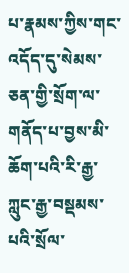པ་རྣམས་ཀྱིས་གང་འདོད་དུ་སེམས་ཅན་གྱི་སྲོག་ལ་གནོད་པ་བྱས་མི་ཆོག་པའི་རི་རྒྱ་ཀླུང་རྒྱ་བསྡམས་པའི་སྲོལ་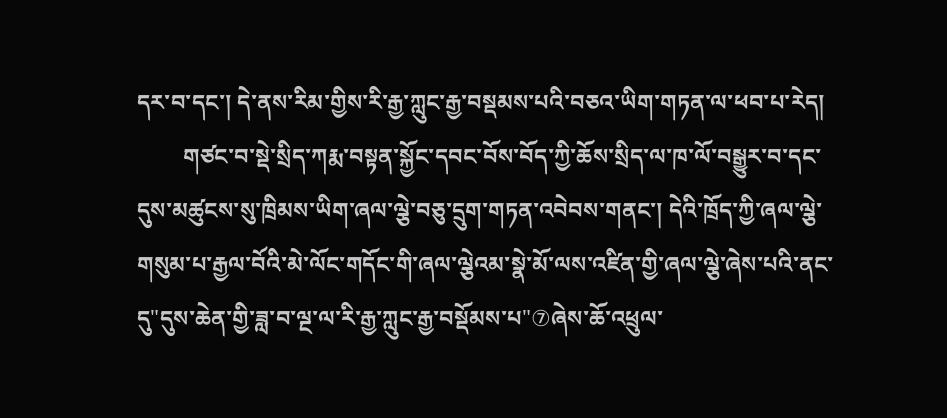དར་བ་དང་། དེ་ནས་རིམ་གྱིས་རི་རྒྱ་ཀླུང་རྒྱ་བསྡམས་པའི་བཅའ་ཡིག་གཏན་ལ་ཕབ་པ་རེད།
        གཙང་བ་སྡེ་སྲིད་ཀརྨ་བསྟན་སྐྱོང་དབང་བོས་བོད་ཀྱི་ཆོས་སྲིད་ལ་ཁ་ལོ་བསྒྱུར་བ་དང་དུས་མཚུངས་སུ་ཁྲིམས་ཡིག་ཞལ་ལྕེ་བཅུ་དྲུག་གཏན་འབེབས་གནང་། དེའི་ཁྲོད་ཀྱི་ཞལ་ལྕེ་གསུམ་པ་རྒྱལ་བོའི་མེ་ལོང་གདོང་གི་ཞལ་ལྕེའམ་སྣེ་མོ་ལས་འཛིན་གྱི་ཞལ་ལྕེ་ཞེས་པའི་ནང་དུ"དུས་ཆེན་གྱི་ཟླ་བ་ལྔ་ལ་རི་རྒྱ་ཀླུང་རྒྱ་བསྡོམས་པ"⑦ཞེས་ཆོ་འཕྲུལ་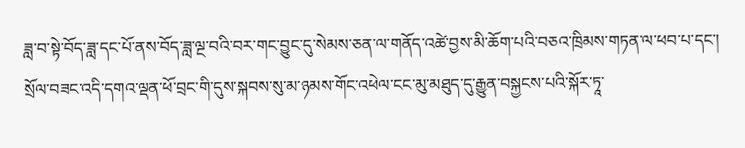ཟླ་བ་སྟེ་བོད་ཟླ་དང་པོ་ནས་བོད་ཟླ་ལྔ་བའི་བར་གང་བྱུང་དུ་སེམས་ཅན་ལ་གནོད་འཚེ་བྱས་མི་ཆོག་པའི་བཅའ་ཁྲིམས་གཏན་ལ་ཕབ་པ་དང་། སྲོལ་བཟང་འདི་དགའ་ལྡན་ཕོ་བྲང་གི་དུས་སྐབས་སུ་མ་ཉམས་གོང་འཕེལ་ངང་མུ་མཐུད་དུ་རྒྱུན་བསྐྱངས་པའི་སྐོར་ཏཱ་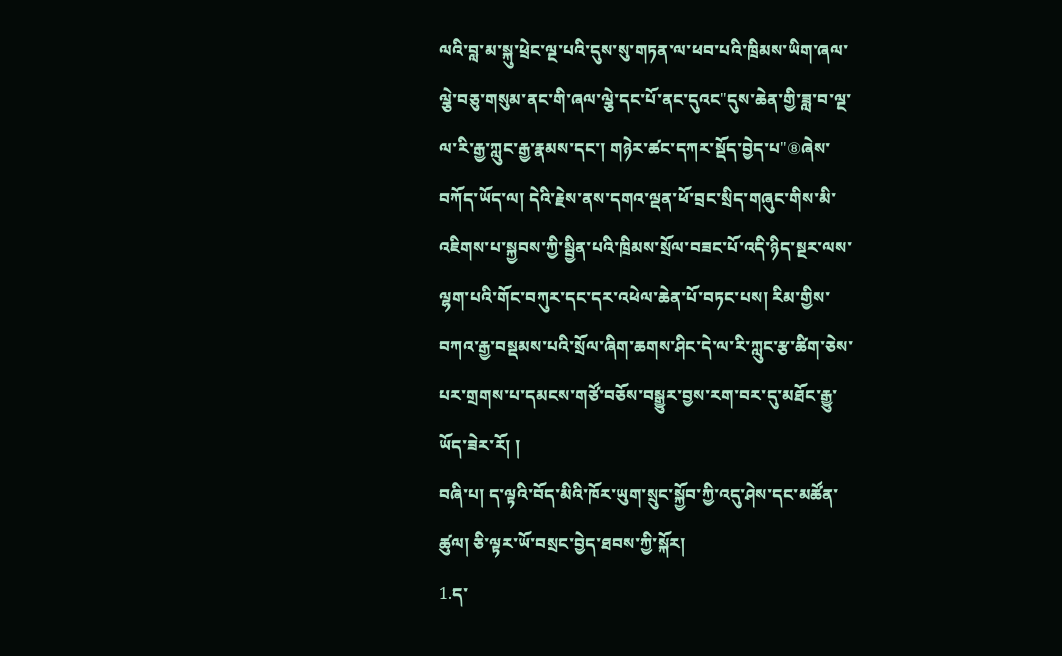ལའི་བླ་མ་སྐུ་ཕྲེང་ལྔ་པའི་དུས་སུ་གཏན་ལ་ཕབ་པའི་ཁྲིམས་ཡིག་ཞལ་ལྕེ་བཅུ་གསུམ་ནང་གི་ཞལ་ལྕེ་དང་པོ་ནང་དུའང"དུས་ཆེན་གྱི་ཟླ་བ་ལྔ་ལ་རི་རྒྱ་ཀླུང་རྒྱ་རྣམས་དང་། གཉེར་ཚང་དཀར་སྡོད་བྱེད་པ"⑧ཞེས་བཀོད་ཡོད་ལ། དེའི་རྗེས་ནས་དགའ་ལྡན་ཕོ་བྲང་སྲིད་གཞུང་གིས་མི་འཇིགས་པ་སྐྱབས་ཀྱི་སྦྱིན་པའི་ཁྲིམས་སྲོལ་བཟང་པོ་འདི་ཉིད་སྔར་ལས་ལྷག་པའི་གོང་བཀུར་དང་དར་འཕེལ་ཆེན་པོ་བཏང་པས། རིམ་གྱིས་བཀའ་རྒྱ་བསྡམས་པའི་སྲོལ་ཞིག་ཆགས་ཤིང་དེ་ལ་རི་ཀླུང་རྩ་ཚིག་ཅེས་པར་གྲགས་པ་དམངས་གཙོ་བཅོས་བསྒྱུར་བྱས་རག་བར་དུ་མཐོང་རྒྱུ་ཡོད་ཟེར་རོ། །
བཞི་པ། ད་ལྟའི་བོད་མིའི་ཁོར་ཡུག་སྲུང་སྐྱོབ་ཀྱི་འདུ་ཤེས་དང་མཚོན་ཚུལ། ཅི་ལྟར་ཡོ་བསྲང་བྱེད་ཐབས་ཀྱི་སྐོར།
1.ད་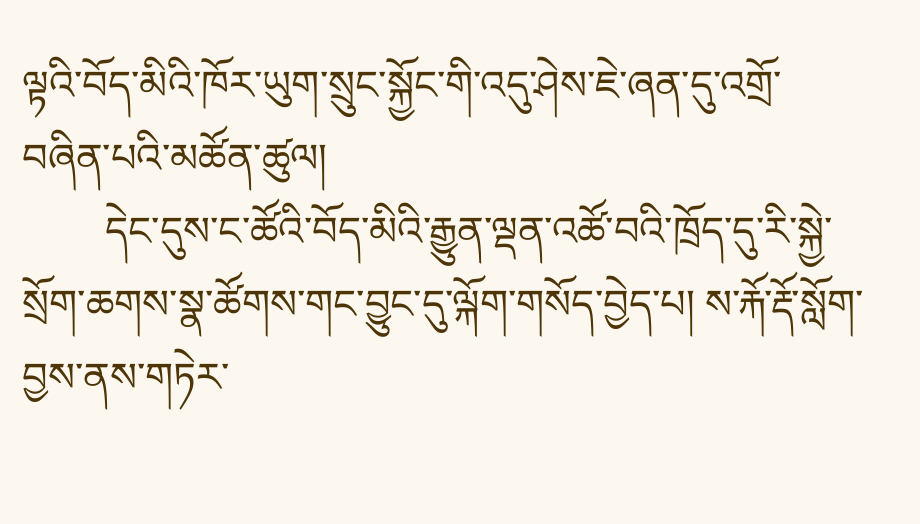ལྟའི་བོད་མིའི་ཁོར་ཡུག་སྲུང་སྐྱོང་གི་འདུ་ཤེས་ཇེ་ཞན་དུ་འགྲོ་བཞིན་པའི་མཚོན་ཚུལ།
        དེང་དུས་ང་ཚོའི་བོད་མིའི་རྒྱུན་ལྡན་འཚོ་བའི་ཁྲོད་དུ་རི་སྐྱེ་སྲོག་ཆགས་སྣ་ཚོགས་གང་བྱུང་དུ་ལྐོག་གསོད་བྱེད་པ། ས་རྐོ་རྡོ་སློག་བྱས་ནས་གཏེར་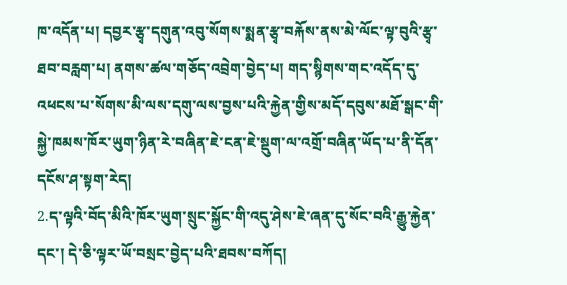ཁ་འདོན་པ། དབྱར་རྩྭ་དགུན་འབུ་སོགས་སྨན་རྩྭ་བརྐོས་ནས་མེ་ལོང་ལྟ་བུའི་རྩྭ་ཐབ་བརླག་པ། ནགས་ཚལ་གཅོད་འབྲེག་བྱེད་པ། གད་སྙིགས་གང་འདོད་དུ་འཕངས་པ་སོགས་མི་ལས་དགུ་ལས་བྱས་པའི་རྐྱེན་གྱིས་མདོ་དབུས་མཐོ་སྒང་གི་སྐྱེ་ཁམས་ཁོར་ཡུག་ཉིན་རེ་བཞིན་ཇེ་ངན་ཇེ་སྡུག་ལ་འགྲོ་བཞིན་ཡོད་པ་ནི་དོན་དངོས་ཤ་སྟག་རེད།
2.ད་ལྟའི་བོད་མིའི་ཁོར་ཡུག་སྲུང་སྐྱོང་གི་འདུ་ཤེས་ཇེ་ཞན་དུ་སོང་བའི་རྒྱུ་རྐྱེན་དང་། དེ་ཅི་ལྟར་ཡོ་བསྲང་བྱེད་པའི་ཐབས་བཀོད།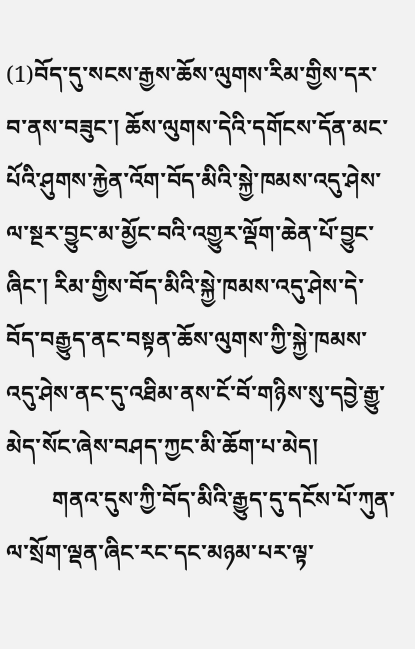(1)བོད་དུ་སངས་རྒྱས་ཆོས་ལུགས་རིམ་གྱིས་དར་བ་ནས་བཟུང་། ཆོས་ལུགས་དེའི་དགོངས་དོན་མང་པོའི་ཤུགས་རྐྱེན་འོག་བོད་མིའི་སྐྱེ་ཁམས་འདུ་ཤེས་ལ་སྔར་བྱུང་མ་མྱོང་བའི་འགྱུར་ལྡོག་ཆེན་པོ་བྱུང་ཞིང་། རིམ་གྱིས་བོད་མིའི་སྐྱེ་ཁམས་འདུ་ཤེས་དེ་བོད་བརྒྱུད་ནང་བསྟན་ཆོས་ལུགས་ཀྱི་སྐྱེ་ཁམས་འདུ་ཤེས་ནང་དུ་འཐིམ་ནས་ངོ་བོ་གཉིས་སུ་དབྱེ་རྒྱུ་མེད་སོང་ཞེས་བཤད་ཀྱང་མི་ཆོག་པ་མེད།
        གནའ་དུས་ཀྱི་བོད་མིའི་རྒྱུད་དུ་དངོས་པོ་ཀུན་ལ་སྲོག་ལྡན་ཞིང་རང་དང་མཉམ་པར་ལྟ་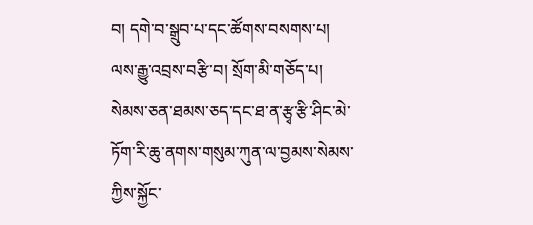བ། དགེ་བ་སྒྲུབ་པ་དང་ཚོགས་བསགས་པ། ལས་རྒྱུ་འབྲས་བརྩི་བ། སྲོག་མི་གཅོད་པ། སེམས་ཅན་ཐམས་ཅད་དང་ཐ་ན་རྩྭ་རྩི་ཤིང་མེ་ཏོག་རི་ཆུ་ནགས་གསུམ་ཀུན་ལ་བྱམས་སེམས་ཀྱིས་སྐྱོང་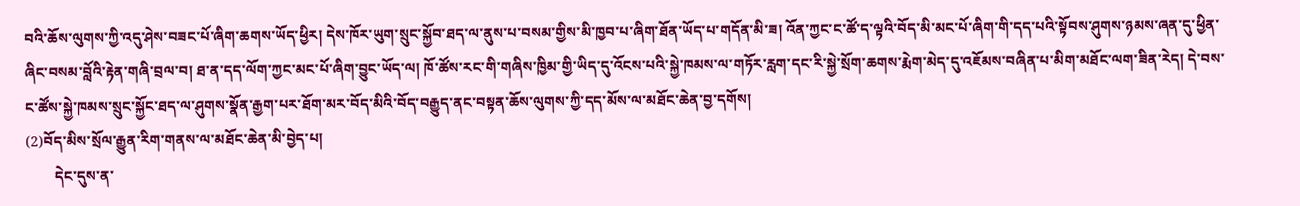བའི་ཆོས་ལུགས་ཀྱི་འདུ་ཤེས་བཟང་པོ་ཞིག་ཆགས་ཡོད་ཕྱིར། དེས་ཁོར་ཡུག་སྲུང་སྐྱོབ་ཐད་ལ་ནུས་པ་བསམ་གྱིས་མི་ཁྱབ་པ་ཞིག་ཐོན་ཡོད་པ་གདོན་མི་ཟ། འོན་ཀྱང་ང་ཚོ་ད་ལྟའི་བོད་མི་མང་པོ་ཞིག་གི་དད་པའི་སྟོབས་ཤུགས་ཉམས་ཞན་དུ་ཕྱིན་ཞིང་བསམ་བློའི་རྟེན་གཞི་བྲལ་བ། ཐ་ན་དད་ལོག་ཀྱང་མང་པོ་ཞིག་བྱུང་ཡོད་ལ། ཁོ་ཚོས་རང་གི་གཞིས་ཁྱིམ་གྱི་ཡིད་དུ་འོངས་པའི་སྐྱེ་ཁམས་ལ་གཏོར་རླག་དང་རི་སྐྱེ་སྲོག་ཆགས་རྨེག་མེད་དུ་འཇོམས་བཞིན་པ་མིག་མཐོང་ལག་ཟིན་རེད། དེ་བས་ང་ཚོས་སྐྱེ་ཁམས་སྲུང་སྐྱོང་ཐད་ལ་ཤུགས་སྣོན་རྒྱག་པར་ཐོག་མར་བོད་མིའི་བོད་བརྒྱུད་ནང་བསྟན་ཆོས་ལུགས་ཀྱི་དད་མོས་ལ་མཐོང་ཆེན་བྱ་དགོས།
(2)བོད་མིས་སྲོལ་རྒྱུན་རིག་གནས་ལ་མཐོང་ཆེན་མི་བྱེད་པ།
        དེང་དུས་ན་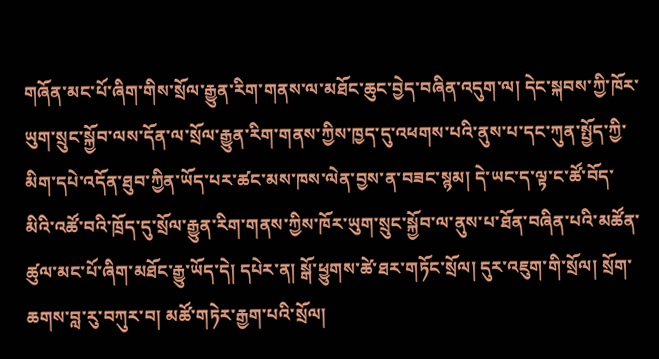གཞོན་མང་པོ་ཞིག་གིས་སྲོལ་རྒྱུན་རིག་གནས་ལ་མཐོང་ཆུང་བྱེད་བཞིན་འདུག་ལ། དེང་སྐབས་ཀྱི་ཁོར་ཡུག་སྲུང་སྐྱོབ་ལས་དོན་ལ་སྲོལ་རྒྱུན་རིག་གནས་ཀྱིས་ཁྱད་དུ་འཕགས་པའི་ནུས་པ་དང་ཀུན་སྤྱོད་ཀྱི་མིག་དཔེ་འདོན་ཐུབ་ཀྱིན་ཡོད་པར་ཚང་མས་ཁས་ལེན་བྱས་ན་བཟང་སྙམ། དེ་ཡང་ད་ལྟ་ང་ཚོ་བོད་མིའི་འཚོ་བའི་ཁྲོད་དུ་སྲོལ་རྒྱུན་རིག་གནས་ཀྱིས་ཁོར་ཡུག་སྲུང་སྐྱོབ་ལ་ནུས་པ་ཐོན་བཞིན་པའི་མཚོན་ཚུལ་མང་པོ་ཞིག་མཐོང་རྒྱུ་ཡོད་དེ། དཔེར་ན། སྒོ་ཕྱུགས་ཚེ་ཐར་གཏོང་སྲོལ། དུར་འཇུག་གི་སྲོལ། སྲོག་ཆགས་བླ་རུ་བཀུར་བ། མཚོ་གཏེར་རྒྱག་པའི་སྲོལ།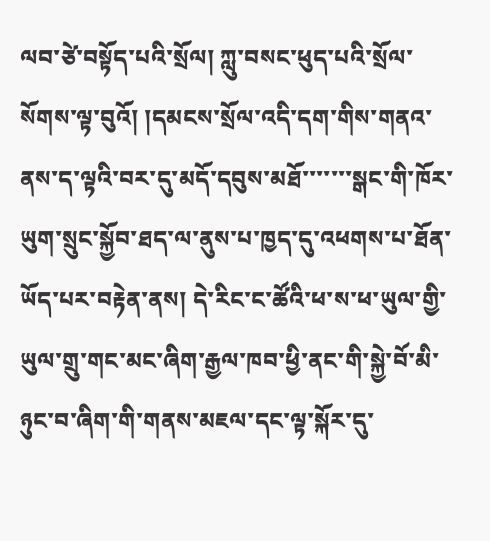ལབ་ཙེ་བསྟོད་པའི་སྲོལ། ཀླུ་བསང་ཕུད་པའི་སྲོལ་སོགས་ལྟ་བུའོ། །དམངས་སྲོལ་འདི་དག་གིས་གནའ་ནས་ད་ལྟའི་བར་དུ་མདོ་དབུས་མཐོ་་་་་་་སྒང་གི་ཁོར་ཡུག་སྲུང་སྐྱོབ་ཐད་ལ་ནུས་པ་ཁྱད་དུ་འཕགས་པ་ཐོན་ཡོད་པར་བརྟེན་ནས། དེ་རིང་ང་ཚོའི་ཕ་ས་ཕ་ཡུལ་གྱི་ཡུལ་གྲུ་གང་མང་ཞིག་རྒྱལ་ཁབ་ཕྱི་ནང་གི་སྐྱེ་བོ་མི་ཉུང་བ་ཞིག་གི་གནས་མཇལ་དང་ལྟ་སྐོར་དུ་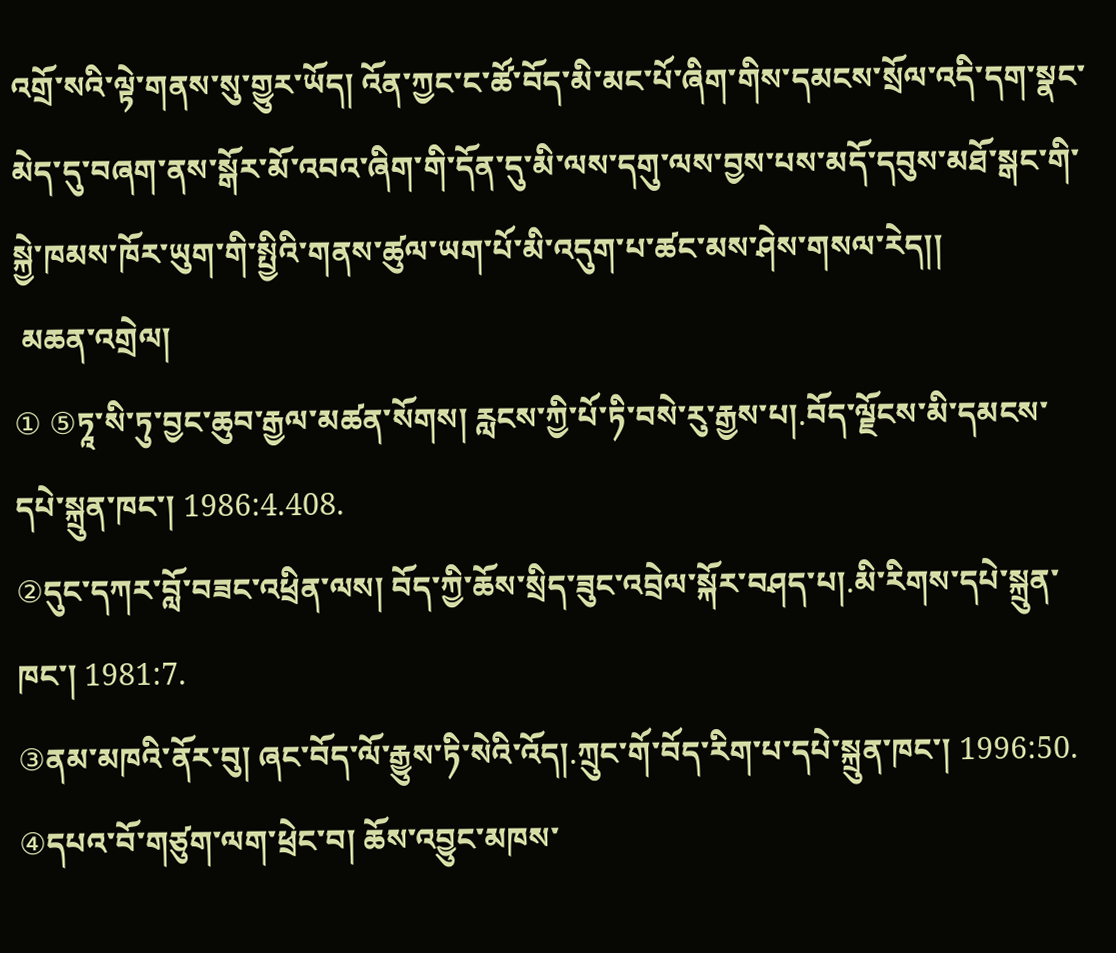འགྲོ་སའི་ལྟེ་གནས་སུ་གྱུར་ཡོད། འོན་ཀྱང་ང་ཚོ་བོད་མི་མང་པོ་ཞིག་གིས་དམངས་སྲོལ་འདི་དག་སྣང་མེད་དུ་བཞག་ནས་སྒོར་མོ་འབའ་ཞིག་གི་དོན་དུ་མི་ལས་དགུ་ལས་བྱས་པས་མདོ་དབུས་མཐོ་སྒང་གི་སྐྱེ་ཁམས་ཁོར་ཡུག་གི་སྤྱིའི་གནས་ཚུལ་ཡག་པོ་མི་འདུག་པ་ཚང་མས་ཤེས་གསལ་རེད།།
 མཆན་འགྲེལ།
① ⑤ཏཱ་སི་ཏུ་བྱང་ཆུབ་རྒྱལ་མཚན་སོགས། རླངས་ཀྱི་པོ་ཏི་བསེ་རུ་རྒྱས་པ།.བོད་ལྗོངས་མི་དམངས་དཔེ་སྐྲུན་ཁང་། 1986:4.408.
②དུང་དཀར་བློ་བཟང་འཕྲིན་ལས། བོད་ཀྱི་ཆོས་སྲིད་ཟུང་འབྲེལ་སྐོར་བཤད་པ།.མི་རིགས་དཔེ་སྐྲུན་ཁང་། 1981:7.
③ནམ་མཁའི་ནོར་བུ། ཞང་བོད་ལོ་རྒྱུས་ཏི་སེའི་འོད།.ཀྲུང་གོ་བོད་རིག་པ་དཔེ་སྐྲུན་ཁང་། 1996:50.
④དཔའ་བོ་གཙུག་ལག་ཕྲེང་བ། ཆོས་འབྱུང་མཁས་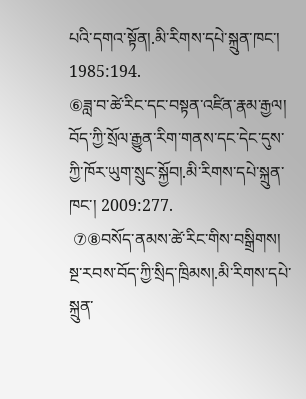པའི་དགའ་སྟོན།.མི་རིགས་དཔེ་སྐྲུན་ཁང་། 1985:194.
⑥ཟླ་བ་ཚེ་རིང་དང་བསྟན་འཛིན་རྣམ་རྒྱལ། བོད་ཀྱི་སྲོལ་རྒྱུན་རིག་གནས་དང་དེང་དུས་ཀྱི་ཁོར་ཡུག་སྲུང་སྐྱོབ།.མི་རིགས་དཔེ་སྐྲུན་ཁང་། 2009:277.
 ⑦⑧བསོད་ནམས་ཚེ་རིང་གིས་བསྒྲིགས། སྔ་རབས་བོད་ཀྱི་སྲིད་ཁྲིམས།.མི་རིགས་དཔེ་སྐྲུན་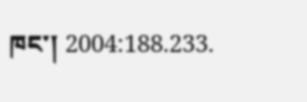ཁང་། 2004:188.233.